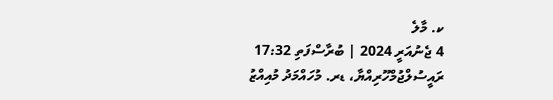ކ. މާލެ
4 ޖެނުއަރީ 2024 | ބުރާސްފަތި 17:32
ރައީސުލްޖުމްހޫރިއްޔާ، ޑރ. މުހައްމަދު މުއިއްޒު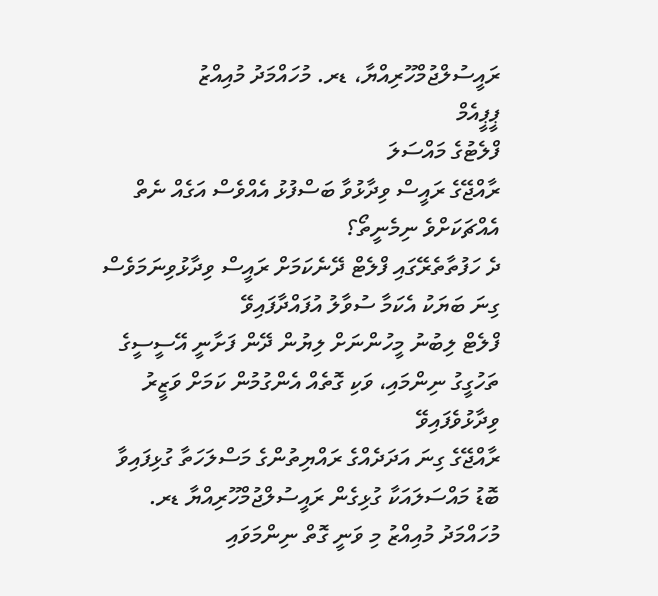ރައީސުލްޖުމްހޫރިއްޔާ، ޑރ. މުހައްމަދު މުއިއްޒު
ޕީޕީއެމް
ފްލެޓުގެ މައްސަލަ
ރާއްޖޭގެ ރައީސް ވިދާޅުވާ ބަސްފުޅު އެއްވެސް އަގެއް ނެތް އެއްޗަކަށްވެ ނިމެނީތޯ؟
ދެ ހަފުތާތެރޭގައި ފްލެޓް ދޭނެކަމަށް ރައީސް ވިދާޅުވިނަމަވެސް ގިނަ ބަޔަކު އެކަމާ ސުވާލު އުފައްދާފައިވޭ
ފްލެޓް ލިބުނު މީހުންނަށް ލިޔުން ދޭން ފަށާނީ އޭސީސީގެ ތަހުގީގު ނިންމައި، ވަކި ގޮތެއް އެންގުމުން ކަމަށް ވަޒީރު ވިދާޅުވެފައިވޭ
ރާއްޖޭގެ ގިނަ އަދަދެއްގެ ރައްޔިތުންގެ މަސްލަހަތާ ގުޅިފައިވާ ބޮޑު މައްސަލައަކާ ގުޅިގެން ރައީސުލްޖުމްހޫރިއްޔާ ޑރ. މުހައްމަދު މުއިއްޒު މި ވަނީ ގޮތް ނިންމަވައި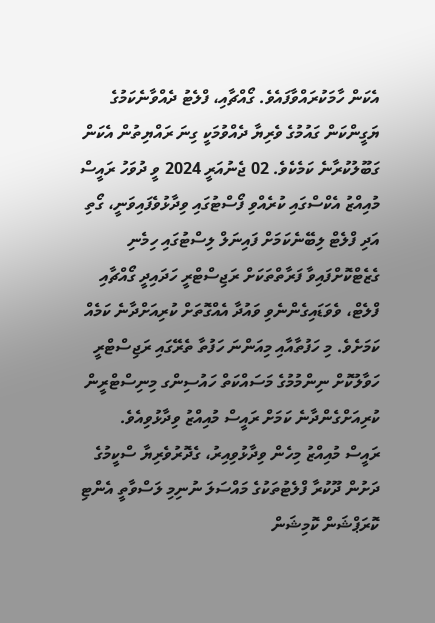އެކަން ހާމަކުރައްވާފައެވެ. ގޯއްޗާއި، ފްލެޓު ދެއްވާނެކަމުގެ ޔަގީންކަން ގައުމުގެ ވެރިޔާ ދެއްވުމަކީ ގިނަ ރައްޔިތުން އެކަން ގަބޫލުކުރާނެ ކަމެކެވެ. 02 ޖެނުއަރީ 2024 ވީ ދުވަހު ރައީސް މުއިއްޒު އެކްސްގައި ކުރެއްވި ފޯސްޓުގައި ވިދާޅުވެފައިވަނީ، ގޯތި އަދި ފްލެޓް ލިބޭނެކަމަށް ފައިނަލް ލިސްޓުގައި ހިމެނި ގެޒެޓްކޮށްފައިވާ ފަރާތްތަކަށް ރަޖިސްޓްރީ ހަދައިދީ ގޯއްޗާއި ފްލެޓް، ވެވަޑައިގެންނެވި ވައުދާ އެއްގޮތަށް ކުރިއަށްދާނެ ކަމެއް ކަމަށެވެ. މި ހަފުތާއާއި މިއަންނަ ހަފުތާ ތެރޭގައި ރަޖިސްޓްރީ ހަވާލުކޮށް ނިންމުމުގެ މަސައްކަތް ހައުސިންގ މިނިސްޓްރީން ކުރިއަށްގެންދާނެ ކަމަށް ރައީސް މުއިއްޒު ވިދާޅުވިއެވެ.
ރައީސް މުއިއްޒު މިހެން ވިދާޅުވިއިރު، ގެދޮރުވެރިޔާ ސްކީމުގެ ދަށުން ދޫކުރާ ފްލެޓުތަކުގެ މައްސަލަ ނުނިމި ލަސްވާތީ އެންޓި ކޮރަޕްޝަން ކޮމިޝަން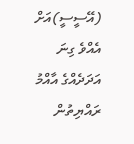(އޭސީސީ)އަށް އެއްވެ ގިނަ އަދަދެއްގެ އާއްމު ރައްޔިތުން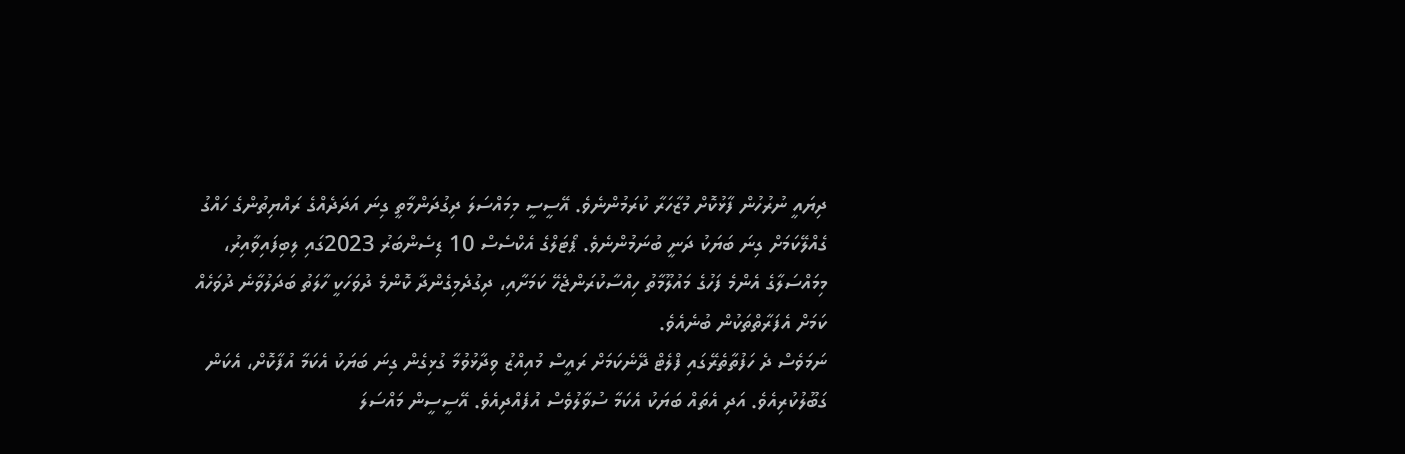ދިޔައީ ނުރުހުން ފާޅުކޮށް މުޒާހަރާ ކުރަމުންނެވެ. އޭސީސީ މިމައްސަލަ ދިގުދަންމާތީ ގިނަ އަދަދެއްގެ ރައްޔިތުންގެ ހައްގު ގެއްލޭކަމަށް ގިނަ ބަޔަކު ދަނީ ބުނަމުންނެވެ. ޕޯޓަލްގެ އެކްސެސް 10 ޑިސެންބަރު 2023ގައި ލިބިފައިވާއިރު، މިމައްސަލާގެ އެންމެ ފަހުގެ މައުލޫމާތު ހިއްސާކުރަންޖެހޭ ކަމަށާއި، ދިގުދެމިގެންދާ ކޮންމެ ދުވަހަކީ ހާލަތު ބަދަލުވާނެ ދުވަހެއް ކަމަށް އެފަރާތްތަކުން ބުނެއެވެ.
ނަމަވެސް ދެ ހަފުތާތެރޭގައި ފްލެޓް ދޭނެކަމަށް ރައީސް މުއިއްޒު ވިދާޅުވުމާ ގުޅިގެން ގިނަ ބަޔަކު އެކަމާ އުފާކޮށް، އެކަން ގަބޫލުކުރިއެވެ. އަދި އެތައް ބަޔަކު އެކަމާ ސުވާލުވެސް އުފެއްދިއެވެ. އޭސީސީން މައްސަލަ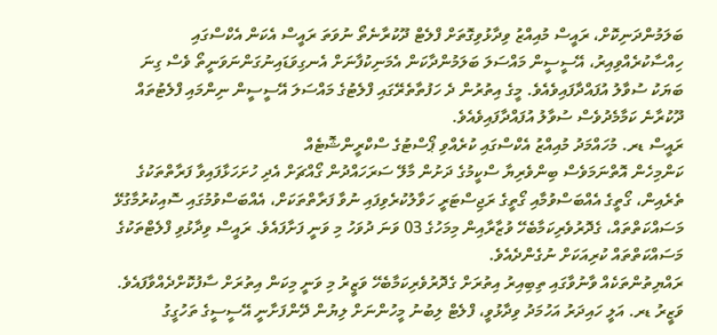ބަލަމުންދަނިކޮށް، ރައީސް މުއިއްޒު ވިދާޅުވިގޮތަށް ފްލެޓް ދޫކުރާނެތޯ ނުވަތަ ރައީސް އެކަން އެކްސްގައި ހިއްސާކުރެއްވިއިރު، އޭސީސީން މައްސަލަ ބަލަމުންދާކަން އެމަނިކުފާނަށް އެނގިވަޑައިނުގަންނަވަނީތޯ ވެސް ގިނަ ބަޔަކު ސުވާލު އުފައްދާފައިވެއެވެ. މީގެ އިތުރުން ދެ ހަފުތާތެރޭގައި ފްލެޓުގެ މައްސަލަ އޭސީސީން ނިންމައި ފްލެޓުތައް ދޫކުރާނެ ކަމާމެދުވެސް ސުވާލު އުފައްދާފައިވެއެވެ.
ރައީސް ޑރ. މުހައްމަދު މުއިއްޒު އެކްސްގައި ކުރެއްވި ޕޯސްޓުގެ ސްކްރީންޝޮޓެއް
ކަންމިހެން އޮތްނަމަވެސް ބިންވެރިޔާ ސްކީމުގެ ދަށުން މާލޭ ސަރަހައްދުން ގޯއްޗަށް އެދި ހުށަހަޅާފައިވާ ފަރާތްތަކުގެ ތެރެއިން، ގޯތީގެ އެއްބަސްވުމާއި ގޯތީގެ ރަޖިސްޓަރީ ހަވާލުކުރެވިފައި ނުވާ ފަރާތްތަކަށް، އެއްބަސްވުމުގައި ސޮއިކުރުމާގުޅޭ މަސައްކަތްތައް، ގެދޮރުވެރިކަމާބެހޭ ވުޒާރާއިން މިމަހުގެ 03 ވަނަ ދުވަހު މި ވަނީ ފަށާފައެވެ. ރައީސް ވިދާޅުވި ފްލެޓްތަކުގެ މަސައްކަތްތައް ކުރިއަކަށް ނުގެންދެއެވެ.
ރައްޔިތުންތަކެއް ވާނުވާގައި ތިބިއިރު އިތުރަށް ގެދޮރުވެރިކަމާބެހޭ ވަޒީރު މި ވަނީ މިކަން އިތުރަށް ސާފުކޮށްދެއްވާފައެވެ. ވަޒީރު ޑރ. އަލީ ހައިދަރު އަހުމަދު ވިދާޅުވީ، ފްލެޓް ލިބުނު މީހުންނަށް ލިޔުން ދޭންފަށާނީ އޭސީސީގެ ތަހުގީގު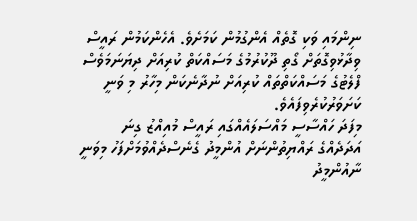ނިންމައި ވަކި ގޮތެއް އެންގުމުން ކަމަށެވެ. އެހެންކަމުން ރައީސް ވިދާޅުވިގޮތަށް ގޯތި ދޫކުރުމުގެ މަސައްކަތް ކުރިއަށް ދިޔަނަމަވެސް ފްލެޓުގެ މަސައްކަތްތައް ކުރިއަށް ނުދާނެކަން މިހާރު މި ވަނީ ކަށަވަރުކުރެވިފައެވެ.
މިފަދަ ހައްސާސީ މައްސަލައެއްގައި ރައީސް މުއިއްޒު ގިނަ އަދަދެއްގެ ރައްޔިތުންނަށް އުންމީދު ގެނެސްދެއްވުމަށްފަހު މިވަނީ ނާއުންމީދު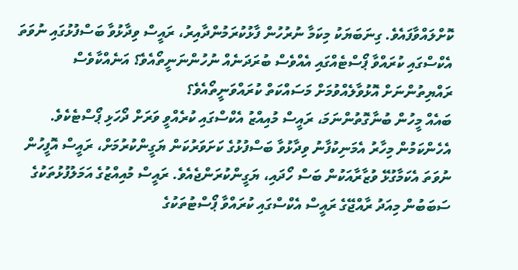ކޮށްލައްވާފައެވެ. ގިނަބަޔަކު މިކަމާ ނުރުހުން ފާޅުކުރަމުންދާއިރު، ރައީސް ވިދާޅުވާ ބަސްފުޅުގައި ނުވަތަ އެކްސްގައި ކުރައްވާ ޕޯސްޓެއްގައި އެއްވެސް ބުރަދަނެއް ނުހުންނަނީތޯއެވެ؟ އަނެއްކާވެސް ރައްޔިތުންނަށް އޮޅުވާލެއްވުމަށް މަސައްކަތް ކުރައްވަނީތޯއެވެ؟
ބައެއް މީހުން ބުނާގޮތުންނަމަ، ރައީސް މުއިއްޒު އެކްސްގައި ކުރެއްވީ ވަރަށް ދޯހަޅި ޕޯސްޓެކެވެ. އެހެންކަމުން މިހާރު އެމަނިކުފާނު ވިދާޅުވާ ބަސްފުޅުގެ ކަށަވަރުކަން ޔަގީންކުރުމަށް، ރައީސް އޮފީހުން ނުވަތަ އެކަމާގުޅޭ ވުޒާރާއަކުން ބަސް ހޯދައި، ޔަގީންކުރަންޖެއެވެ. ރައީސް މުއިއްޒުގެ އަމަލުފުޅުތަކުގެ ސަބަބުން މިއަދު ރާއްޖޭގެ ރައީސް އެކްސްގައި ކުރައްވާ ޕޯސްޓުތަކުގެ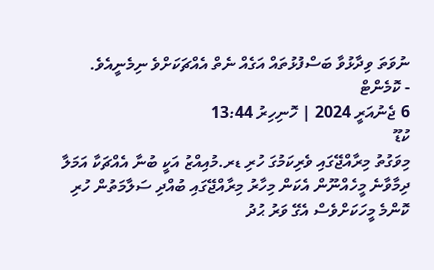ނުވަތަ ވިދާޅުވާ ބަސްފުޅުތައް އަގެއް ނެތް އެއްޗަކަށްވެ ނިމެނީއެވެ.
- ކޮމެންޓް
6 ޖެނުއަރީ 2024 | ހޮނިހިރު 13:44
ކުޑޫ
މިވަގުތު މިރާއްޖޭގައި ވެރިކަމުގަ ހުރި ޑރ.މުއިއްޒު އަކީ ބުނާ އެއްޗަކާ އަމަލާ ދިމާވާނެ މީހެއްނޫން އެކަން މިހާރު މިރާއްޖޭގައި ބުއްދި ސަލާމަތުން ހުރި ކޮންމެ މީހަކަށްވެސް އެގޭ ވަރު ޙުދު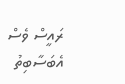ރައީސް ވެސް އެބަސާބިތު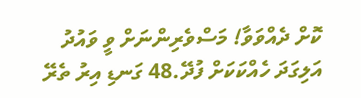ކޮށް ދެއްވަވާ! މަސްވެރިންނަށް ވީ ވައުދު އަލިގަދަ ހެއްކަކަށް ފުދޭ.48 ގަނޑި އިރު ތެރޭ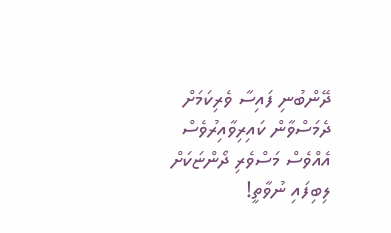ދޭންބުނި ފައިސާ ވެރިކަމަށް ދެމަސްވާން ކައިރިވާއިރުވެސް އެއްވެސް މަސްވެރި ދޯންޏަކަށް ލިބިފައި ނުވާތީ!